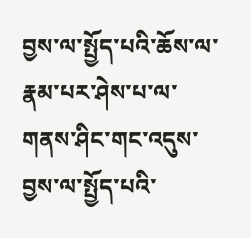བྱས་ལ་སྤྱོད་པའི་ཆོས་ལ་རྣམ་པར་ཤེས་པ་ལ་གནས་ཤིང་གང་འདུས་བྱས་ལ་སྤྱོད་པའི་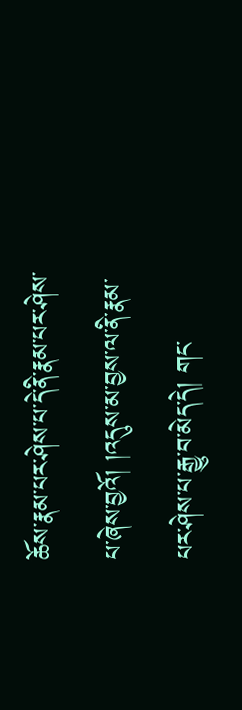ཆོས་རྣམ་པར་ཤེས་པ་དེ་ནི་རྣམ་པར་ཤེས་པ་ཞེས་བྱའོ། །འདུས་མ་བྱས་ལ་ནི་རྣམ་པར་ཤེས་པ་རྒྱུ་བ་མེད་དེ། གང་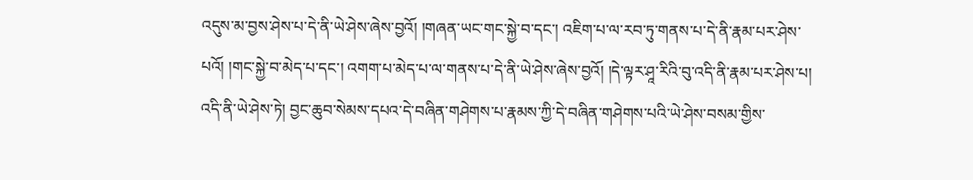འདུས་མ་བྱས་ཤེས་པ་དེ་ནི་ཡེ་ཤེས་ཞེས་བྱའོ། །གཞན་ཡང་གང་སྐྱེ་བ་དང་། འཇིག་པ་ལ་རབ་ཏུ་གནས་པ་དེ་ནི་རྣམ་པར་ཤེས་པའོ། །གང་སྐྱེ་བ་མེད་པ་དང་། འགག་པ་མེད་པ་ལ་གནས་པ་དེ་ནི་ཡེ་ཤེས་ཞེས་བྱའོ། །དེ་ལྟར་ཤཱ་རིའི་བུ་འདི་ནི་རྣམ་པར་ཤེས་པ། འདི་ནི་ཡེ་ཤེས་ཏེ། བྱང་ཆུབ་སེམས་དཔའ་དེ་བཞིན་གཤེགས་པ་རྣམས་ཀྱི་དེ་བཞིན་གཤེགས་པའི་ཡེ་ཤེས་བསམ་གྱིས་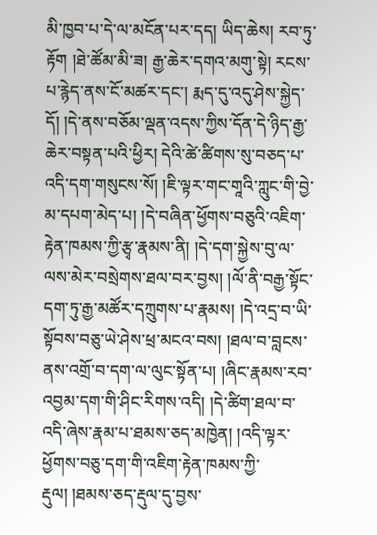མི་ཁྱབ་པ་དེ་ལ་མངོན་པར་དད། ཡིད་ཆེས། རབ་ཏུ་རྟོག །ཐེ་ཚོམ་མི་ཟ། རྒྱ་ཆེར་དགའ་མགུ་སྟེ། རངས་པ་རྙེད་ནས་ངོ་མཚར་དང་། རྨད་དུ་འདུ་ཤེས་སྐྱེད་དོ། །དེ་ནས་བཅོམ་ལྡན་འདས་ཀྱིས་དོན་དེ་ཉིད་རྒྱ་ཆེར་བསྟན་པའི་ཕྱིར། དེའི་ཚེ་ཚིགས་སུ་བཅད་པ་འདི་དག་གསུངས་སོ། །ཇི་ལྟར་གང་གཱའི་ཀླུང་གི་བྱེ་མ་དཔག་མེད་པ། །དེ་བཞིན་ཕྱོགས་བཅུའི་འཇིག་རྟེན་ཁམས་ཀྱི་རྩྭ་རྣམས་ནི། །དེ་དག་སྐྱེས་བུ་ལ་ལས་མེར་བསྲེགས་ཐལ་བར་བྱས། །ལོ་ནི་བརྒྱ་སྟོང་དག་ཏུ་རྒྱ་མཚོར་དཀྲུགས་པ་རྣམས། །དེ་འདྲ་བ་ཡི་སྟོབས་བཅུ་ཡེ་ཤེས་ཕྲ་མངའ་བས། །ཐལ་བ་བླངས་ནས་འགྲོ་བ་དག་ལ་ལུང་སྟོན་པ། །ཞིང་རྣམས་རབ་འབྱམ་དག་གི་ཤིང་རིགས་འདི། །དེ་ཚིག་ཐལ་བ་འདི་ཞེས་རྣམ་པ་ཐམས་ཅད་མཁྱེན། །འདི་ལྟར་ཕྱོགས་བཅུ་དག་གི་འཇིག་རྟེན་ཁམས་ཀྱི་རྡུལ། །ཐམས་ཅད་རྡུལ་དུ་བྱས་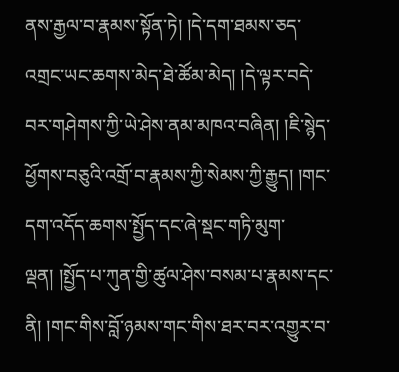ནས་རྒྱལ་བ་རྣམས་སྟོན་ཏེ། །དེ་དག་ཐམས་ཅད་འགྲང་ཡང་ཆགས་མེད་ཐེ་ཚོམ་མེད། །དེ་ལྟར་བདེ་བར་གཤེགས་ཀྱི་ཡེ་ཤེས་ནམ་མཁའ་བཞིན། །ཇི་སྙེད་ཕྱོགས་བཅུའི་འགྲོ་བ་རྣམས་ཀྱི་སེམས་ཀྱི་རྒྱུད། །གང་དག་འདོད་ཆགས་སྤྱོད་དང་ཞེ་སྡང་གཏི་མུག་ལྡན། །སྤྱོད་པ་ཀུན་གྱི་ཚུལ་ཤེས་བསམ་པ་རྣམས་དང་ནི། །གང་གིས་བློ་ཉམས་གང་གིས་ཐར་བར་འགྱུར་བ་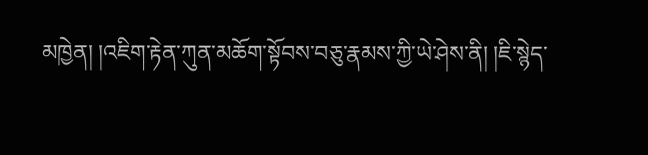མཁྱེན། །འཇིག་རྟེན་ཀུན་མཆོག་སྟོབས་བཅུ་རྣམས་ཀྱི་ཡེ་ཤེས་ནི། །ཇི་སྙེད་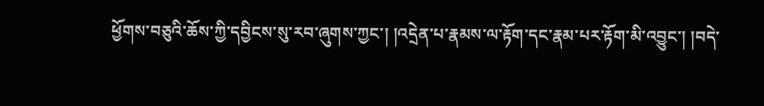ཕྱོགས་བཅུའི་ཆོས་ཀྱི་དབྱིངས་སུ་རབ་ཞུགས་ཀྱང་། །འདྲེན་པ་རྣམས་ལ་རྟོག་དང་རྣམ་པར་རྟོག་མི་འབྱུང་། །བདེ་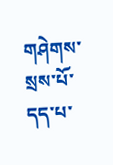གཤེགས་སྲས་པོ་དད་པ་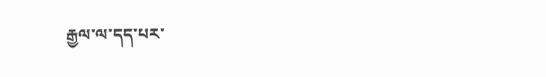རྒྱལ་ལ་དད་པར་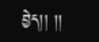བྱེད།། །།